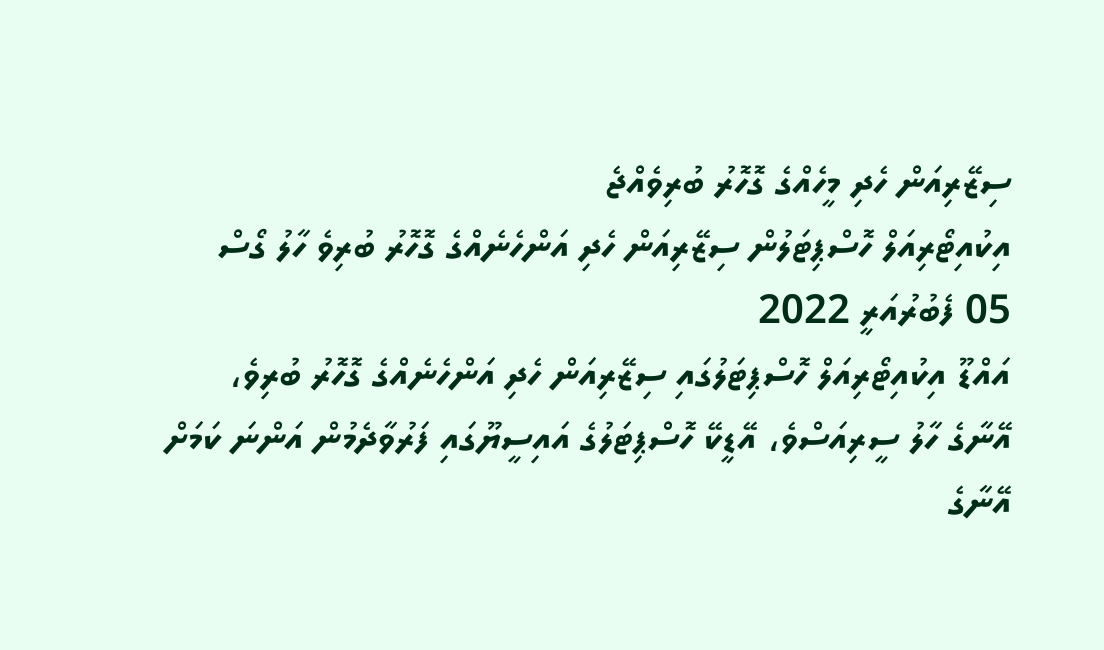ސިޒޭރިއަން ހެދި މީހެއްގެ ގޮހޮރު ބުރިވެއްޖެ
އިކުއިޓޯރިއަލް ހޮސްޕިޓަލުން ސިޒޭރިއަން ހެދި އަންހެނެއްގެ ގޮހޮރު ބުރިވެ ހާލު ގޯސް
05 ފެބުރުއަރީ 2022
އައްޑޫ އިކުއިޓޯރިއަލް ހޮސްޕިޓަލުގައި ސިޒޭރިއަން ހެދި އަންހެނެއްގެ ގޮހޮރު ބުރިވެ، އޭނާގެ ހާލު ސީރިއަސްވެ، އޭޑީކޭ ހޮސްޕިޓަލުގެ އައިސީޔޫގައި ފަރުވާދެމުން އަންނަ ކަމަށް އޭނާގެ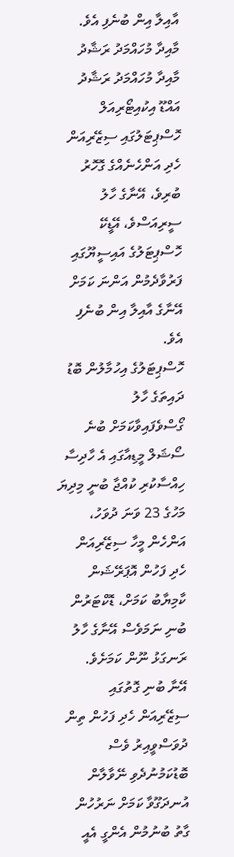އާއިލާ އިން ބުނެފި އެވެ.
މާއިދާ މުހައްމަދު ރަޝާދު މާއިދާ މުހައްމަދު ރަޝާދު
އައްޑޫ އިކުއިޓޯރިއަލް ހޮސްޕިޓަލުގައި ސިޒޭރިއަން ހެދި އަންހެނެއްގެ ގޮހޮރު ބުރިވެ، އޭނާގެ ހާލު ސީރިއަސްވެ، އޭޑީކޭ ހޮސްޕިޓަލުގެ އައިސީޔޫގައި ފަރުވާދެމުން އަންނަ ކަމަށް އޭނާގެ އާއިލާ އިން ބުނެފި އެވެ.
ހޮސްޕިޓަލުގެ އިހުމާލުން ބޮޑު ދައިތަގެ ހާލު ގޯސްވެފައިވާކަމަށް ބުނެ ސޯޝަލް މީޑިއާގައި އެ ހާދިސާ ހިއްސާކުރި ކުއްޖާ ބުނީ މިދިޔަ މަހުގެ 23 ވަނަ ދުވަހު، އަންހެން މީހާ ސިޒޭރިއަން ހެދި ފަހުން އޮޕަރޭޝަން ކާމިޔާބު ކަމަށް، ޑޮކްޓަރުން ބުނި ނަމަވެސް އޭނާގެ ހާލު ރަނގަޅު ނޫން ކަމަށެވެ.
އޭނާ ބުނި ގޮތުގައި ސިޒޭރިއަން ހެދި ފަހުން ތިން ދުވަސްވީއިރު ވެސް ބޮޑުކަމުނުދެވި ނޭވާލާން އުނދަގޫވާ ކަމަށް ނަރުހުން ގާތު ބުނުމުން އެންގީ އެއީ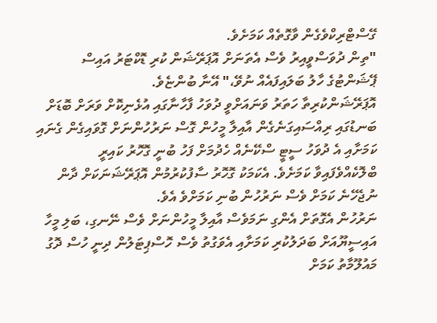ގޭސްޓްރިކްވެގެން ވާގޮތެއް ކަމަށެވެ.
"ތިން ދުވަސްވީއިރު ވެސް އެތަނަށް އޮޕަރޭޝަން ކުރި ޑޮކްޓަރު އައިސް ޕޭޝަންޓުގެ ހާލު ބަލައިފައެއް ނުވޭ،" އޭނާ ބުންޏެވެ.
އޮޕަރޭޝަންކުރިތާ ހަތަރު ވަނައަށްވީ ދުވަހު ފާހާނާގައި އުޅެނިކޮށް ވަރަށް ބޮޑަށް ބަނޑުގައި ރިއްސައިގަނެގެން އާއިލާ މީހުން ގޮސް ނަރުހުންނަށް ގޮވައިގެން ގެނައި ކަމަށާއި އެ ދުވަހު ސީޓީ ސްކޭނެއް ހެދުމަށް ފަހު ބުނީ ގޮހޮރު ކައިރީ ބްލޮކެއްވެފައިވާ ކަމަށެވެ. އެކަމަކު ގޮހޮރު ސާފުކުރުމުން އޮޕަރޭޝަނަކަށް ދާން ނުޖެހޭނެ ކަމަށް ވެސް ނަރުހުން ބުނި ކަމަށްވެ އެވެ.
ނަރުހުން އެގޮތަށް އެންގި ނަމަވެސް އާއިލާ މީހުންނަށް ވެސް ނޭނގި، ބަލި މީހާ އައިސީޔޫއަށް ބަދަލުކުރި ކަމަށާއި އެވަގުތު ވެސް ހޮސްޕިޓަލުން ދިނީ ހުސް ދޮގު މައުލޫމާތު ކަމަށް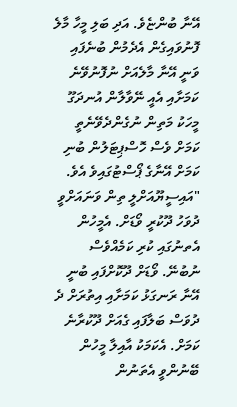އޭނާ ބުންޏެވެ. އަދި ބަލި މީހާ މާލެ ފޮނުވައިގެން އެދެމުން ބުނެފައި ވަނީ އޭނާ މާލެއަށް ނުފޮނުވޭނެ ކަމަށާއި އެއީ ނޭވާލާން އުނދަގޫ މީހަކު މަތިން ނުގެންދެވޭނެތީ ކަމަށް ވެސް ހޮސްޕިޓަލުން ބުނި ކަމަށް އޭނާގެ ޕޯސްޓުގައިވެ އެވެ.
"އައިސީޔޫއަށްލީ ތިން ވަނައަށްވީ ދުވަހު ދޫކުރީ ވޯޑަށް. އެމީހުން އެތނުގައި ކުރި ކަމެއްވެސް ނުބުނޭ. ވޯޑަށް ދޫކޮށްފައި ބުނީ އޭނާ ރަނގަޅު ކަމަށާއި އިތުރަށް ދެ ދުވަސް ބަލާފައި ގެއަށް ދޫކުރާނެ ކަމަށް. އެކަމަކު އާއިލާ މީހުން ބޭނުންވީ އެތަނުން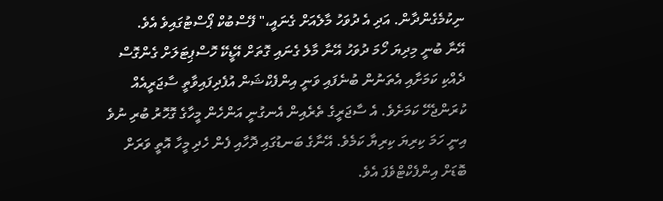ނިކުމެގެންދާން. އަދި އެ ދުވަހު މާލެއަށް ގެނައީ،" ފޭސްބުކް ޕޯސްޓުގައިވެ އެވެ.
އޭނާ ބުނީ މިދިޔަ ހޯމަ ދުވަހު އޭނާ މާލެ ގެނައި ގޮތަށް އޭޑީކޭ ހޮސްޕިޓަލަށް ގެންގޮސް ދެއްކި ކަމަށާއި އެތަނުން ބުނެފައި ވަނީ އިންފެކްޝަން އުފެދިފައިވާތީ ސާޖަރީއެއް ކުރަންޖެހޭ ކަމަށެވެ. އެ ސާޖަރީގެ ތެރެއިން އެނގުނީ އަންހެން މީހާގެ ގޮހޮރު ބުރި ނުވެ އިނީ ހަމަ ކިރިޔަ ކިރިޔާ ކަމެވެ. އޭނާގެ ބަނޑުގައި ދޮހާއި ފެން ހެދި މީހާ އޮތީ ވަރަށް ބޮޑަށް އިންފެކްޓްވެފަ އެވެ.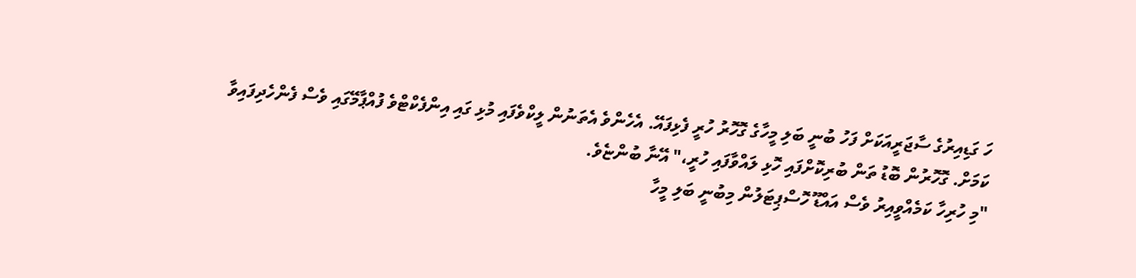ހަ ގަޑިއިރުގެ ސާޖަރީއަކަށް ފަހު ބުނީ ބަލި މީހާގެ ގޮހޮރު ހުރީ ފެޅިފައޭ. އެހެންވެ އެތަނުން ލީކްވެފައި މުޅި ގައި އިންފެކްޓްވެ ފުއްޕާމޭގައި ވެސް ފެންހެދިފައިވާ ކަމަށް. ގޮހޮރުން ބޮޑު ތަން ބުރިކޮށްފައި ހޮޅި ލައްވާފައި ހުރީ،" އޭނާ ބުންޏެވެ.
"މި ހުރިހާ ކަމެއްވީއިރު ވެސް އައްޑޫ ހޮސްޕިޓަލުން މިބުނީ ބަލި މީހާ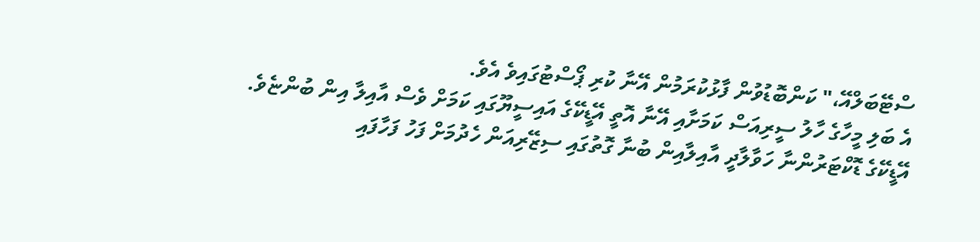ސްޓޭބަލްއޭ،" ކަންބޮޑުވުން ފާޅުކުރަމުން އޭނާ ކުރި ޕޯސްޓުގައިވެ އެވެ.
އެ ބަލި މީހާގެ ހާލު ސީރިއަސް ކަމަށާއި އޭނާ އޮތީ އޭޑީކޭގެ އައިސީޔޫގައި ކަމަށް ވެސް އާއިލާ އިން ބުންޏެވެ.
އޭޑީކޭގެ ޑޮކްޓަރުންނާ ހަވާލާދީ އާއިލާއިން ބުނާ ގޮތުގައި ސިޒޭރިއަން ހެދުމަށް ފަހު ފަހާފައި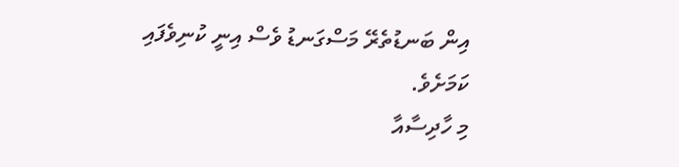އިން ބަނޑުތެރޭ މަސްގަނޑު ވެސް އިނީ ކުނިވެފައި ކަމަށެވެ.
މި ހާދިސާއާ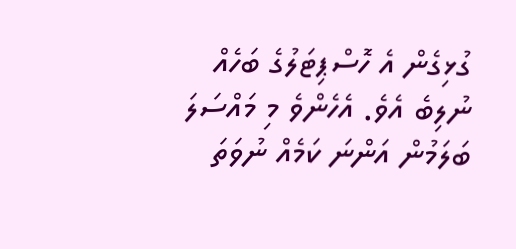ގުޅިގެން އެ ހޮސްޕިޓަލުގެ ބަހެއް ނުލިބެ އެވެ. އެހެންވެ މި މައްސަލަ ބަލަމުން އަންނަ ކަމެއް ނުވަތަ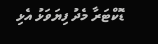ޑޮކްޓަރާ މެދު ފިޔަވަޅު އެޅި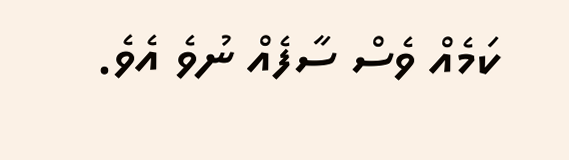ކަމެއް ވެސް ސާފެއް ނުވެ އެވެ.